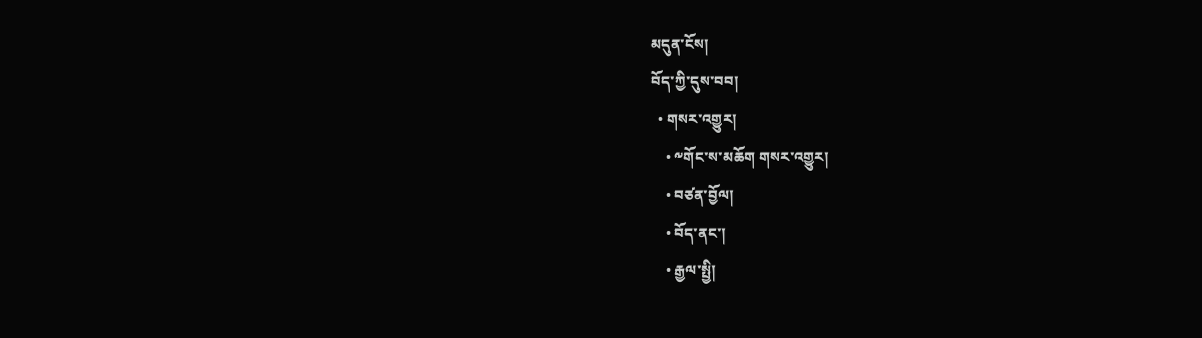མདུན་ངོས།
བོད་ཀྱི་དུས་བབ།
  • གསར་འགྱུར།
    • ༸གོང་ས་མཆོག གསར་འགྱུར།
    • བཙན་བྱོལ།
    • བོད་ནང་།
    • རྒྱལ་སྤྱི།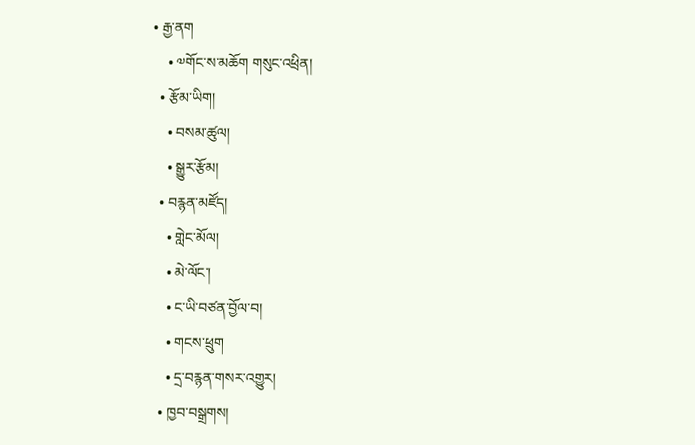• རྒྱ་ནག
    • ༧གོང་ས་མཆོག གསུང་འཕྲིན།
  • རྩོམ་ཡིག།
    • བསམ་ཚུལ།
    • སྒྱུར་རྩོམ།
  • བརྙན་མཛོད།
    • གླེང་མོལ།
    • མེ་ལོང་།
    • ང་ཡི་བཙན་བྱོལ་བ།
    • གངས་ཕྲུག
    • དྲ་བརྙན་གསར་འགྱུར།
  • ཁྱབ་བསྒྲགས།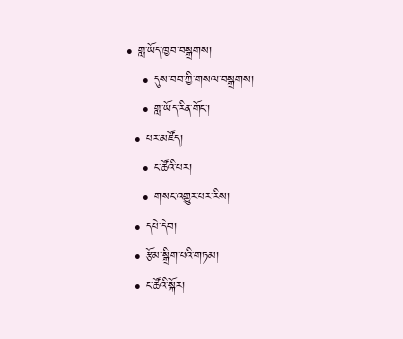• གླ་ཡོད་ཁྱབ་བསྒྲགས།
    • དུས་བབ་ཀྱི་གསལ་བསྒྲགས།
    • གླ་ཡོད་རིན་གོང་།
  • པར་མཛོད།
    • ང་ཚོའི་པར།
    • གསང་འགྱུར་པར་རིས།
  • དཔེ་དེབ།
  • རྩོམ་སྒྲིག་པའི་གཏམ།
  • ང་ཚོའི་སྐོར།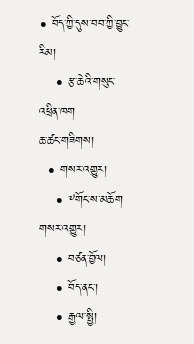• བོད་ཀྱི་དུས་བབ་ཀྱི་བྱུང་རིམ།
    • རྩ་ཆེའི་གསུང་འཕྲིན་ཁག
ཆ་ཚང་གཟིགས།
  • གསར་འགྱུར།
    • ༸གོང་ས་མཆོག གསར་འགྱུར།
    • བཙན་བྱོལ།
    • བོད་ནང་།
    • རྒྱལ་སྤྱི།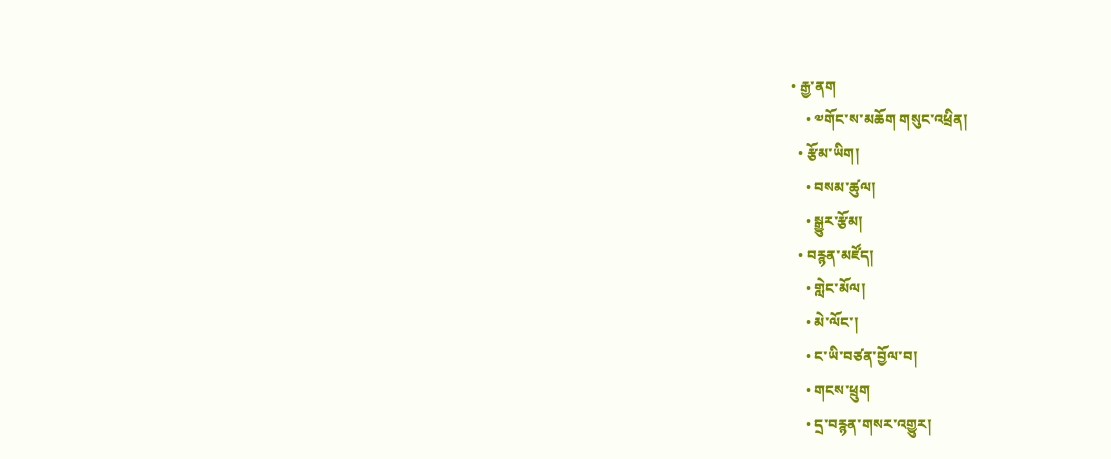• རྒྱ་ནག
    • ༧གོང་ས་མཆོག གསུང་འཕྲིན།
  • རྩོམ་ཡིག།
    • བསམ་ཚུལ།
    • སྒྱུར་རྩོམ།
  • བརྙན་མཛོད།
    • གླེང་མོལ།
    • མེ་ལོང་།
    • ང་ཡི་བཙན་བྱོལ་བ།
    • གངས་ཕྲུག
    • དྲ་བརྙན་གསར་འགྱུར།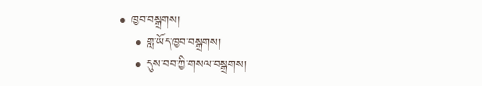• ཁྱབ་བསྒྲགས།
    • གླ་ཡོད་ཁྱབ་བསྒྲགས།
    • དུས་བབ་ཀྱི་གསལ་བསྒྲགས།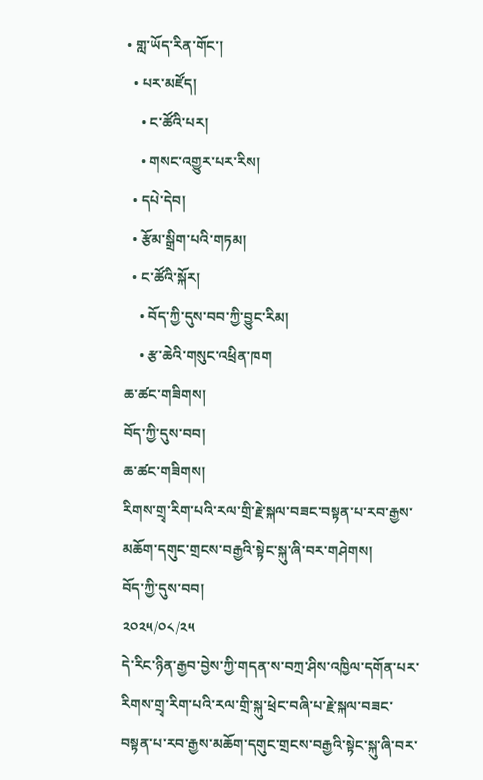• གླ་ཡོད་རིན་གོང་།
  • པར་མཛོད།
    • ང་ཚོའི་པར།
    • གསང་འགྱུར་པར་རིས།
  • དཔེ་དེབ།
  • རྩོམ་སྒྲིག་པའི་གཏམ།
  • ང་ཚོའི་སྐོར།
    • བོད་ཀྱི་དུས་བབ་ཀྱི་བྱུང་རིམ།
    • རྩ་ཆེའི་གསུང་འཕྲིན་ཁག
ཆ་ཚང་གཟིགས།
བོད་ཀྱི་དུས་བབ།
ཆ་ཚང་གཟིགས།
རིགས་གྲྭ་རིག་པའི་རལ་གྲི་རྗེ་སྐལ་བཟང་བསྟན་པ་རབ་རྒྱས་མཆོག་དགུང་གྲངས་བརྒྱའི་སྟེང་སྐུ་ཞི་བར་གཤེགས།
བོད་ཀྱི་དུས་བབ།
༢༠༢༥/༠༨/༢༥
དེ་རིང་ཉིན་རྒྱབ་བྱེས་ཀྱི་གདན་ས་བཀྲ་ཤིས་འཁྱིལ་དགོན་པར་རིགས་གྲྭ་རིག་པའི་རལ་གྲི་སྐུ་ཕྲེང་བཞི་པ་རྗེ་སྐལ་བཟང་བསྟན་པ་རབ་རྒྱས་མཆོག་དགུང་གྲངས་བརྒྱའི་སྟེང་སྐུ་ཞི་བར་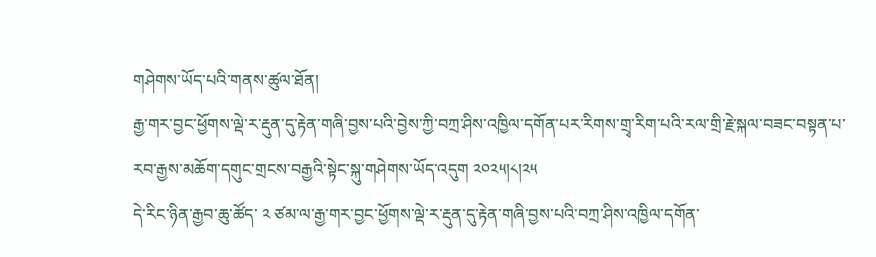གཤེགས་ཡོད་པའི་གནས་ཚུལ་ཐོན།
རྒྱ་གར་བྱང་ཕྱོགས་ལྡེ་ར་རྡུན་དུ་རྟེན་གཞི་བྱས་པའི་བྱེས་ཀྱི་བཀྲ་ཤིས་འཁྱིལ་དགོན་པར་རིགས་གྲྭ་རིག་པའི་རལ་གྲི་རྗེ་སྐལ་བཟང་བསྟན་པ་རབ་རྒྱས་མཆོག་དགུང་གྲངས་བརྒྱའི་སྟེང་སྐུ་གཤེགས་ཡོད་འདུག ༢༠༢༥།༨།༢༥
དེ་རིང་ཉིན་རྒྱབ་ཆུ་ཚོད་ ༢ ཙམ་ལ་རྒྱ་གར་བྱང་ཕྱོགས་ལྡེ་ར་རྡུན་དུ་རྟེན་གཞི་བྱས་པའི་བཀྲ་ཤིས་འཁྱིལ་དགོན་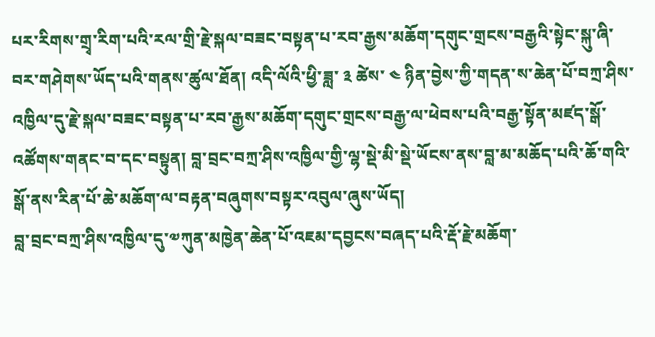པར་རིགས་གྲྭ་རིག་པའི་རལ་གྲི་རྗེ་སྐལ་བཟང་བསྟན་པ་རབ་རྒྱས་མཆོག་དགུང་གྲངས་བརྒྱའི་སྟེང་སྐུ་ཞི་བར་གཤེགས་ཡོད་པའི་གནས་ཚུལ་ཐོན། འདི་ལོའི་ཕྱི་ཟླ་ ༣ ཚེས་ ༤ ཉིན་བྱེས་ཀྱི་གདན་ས་ཆེན་པོ་བཀྲ་ཤིས་འཁྱིལ་དུ་རྗེ་སྐལ་བཟང་བསྟན་པ་རབ་རྒྱས་མཆོག་དགུང་གྲངས་བརྒྱ་ལ་ཕེབས་པའི་བརྒྱ་སྟོན་མཛད་སྒོ་འཚོགས་གནང་བ་དང་བསྟུན། བླ་བྲང་བཀྲ་ཤིས་འཁྱིལ་གྱི་ལྷ་སྡེ་མི་སྡེ་ཡོངས་ནས་བླ་མ་མཆོད་པའི་ཆོ་གའི་སྒོ་ནས་རིན་པོ་ཆེ་མཆོག་ལ་བརྟན་བཞུགས་བསྟར་འབུལ་ཞུས་ཡོད།
བླ་བྲང་བཀྲ་ཤིས་འཁྱིལ་དུ་༧ཀུན་མཁྱེན་ཆེན་པོ་འཇམ་དབྱངས་བཞད་པའི་རྡོ་རྗེ་མཆོག་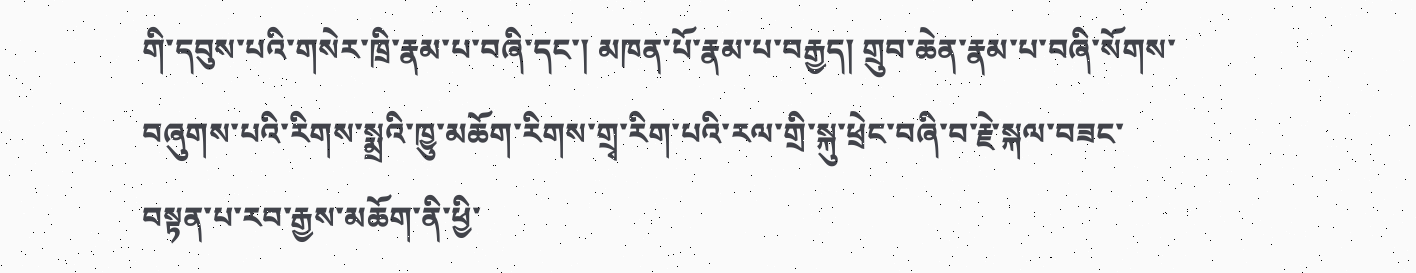གི་དབུས་པའི་གསེར་ཁྲི་རྣམ་པ་བཞི་དང་། མཁན་པོ་རྣམ་པ་བརྒྱད། གྲུབ་ཆེན་རྣམ་པ་བཞི་སོགས་བཞུགས་པའི་རིགས་སྨྲའི་ཁྱུ་མཆོག་རིགས་གྲྭ་རིག་པའི་རལ་གྲི་སྐུ་ཕྲེང་བཞི་བ་རྗེ་སྐལ་བཟང་བསྟན་པ་རབ་རྒྱས་མཆོག་ནི་ཕྱི་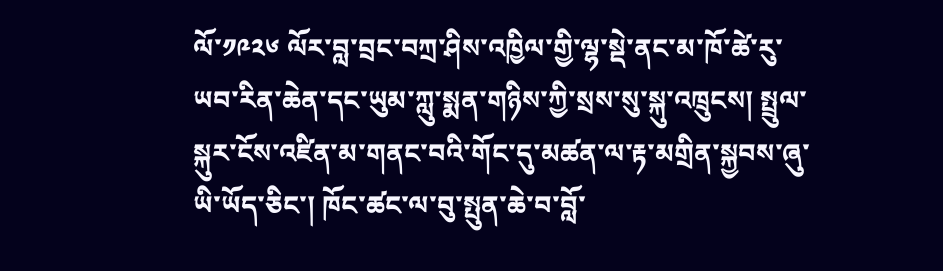ལོ་༡༩༢༦ ལོར་བླ་བྲང་བཀྲ་ཤིས་འཁྱིལ་གྱི་ལྷ་སྡེ་ནང་མ་ཁོ་ཚེ་རུ་ཡབ་རིན་ཆེན་དང་ཡུམ་ཀླུ་སྨན་གཉིས་ཀྱི་སྲས་སུ་སྐུ་འཁྲུངས། སྤྲུལ་སྐུར་ངོས་འཛིན་མ་གནང་བའི་གོང་དུ་མཚན་ལ་རྟ་མགྲིན་སྐྱབས་ཞུ་ཡི་ཡོད་ཅིང་། ཁོང་ཚང་ལ་བུ་སྤུན་ཆེ་བ་བློ་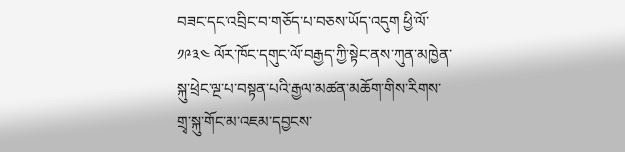བཟང་དང་འབྲིང་བ་གཅོད་པ་བཅས་ཡོད་འདུག ཕྱི་ལོ་ ༡༩༣༤ ལོར་ཁོང་དགུང་ལོ་བརྒྱད་ཀྱི་སྟེང་ནས་ཀུན་མཁྱེན་སྐུ་ཕྲེང་ལྔ་པ་བསྟན་པའི་རྒྱལ་མཚན་མཆོག་གིས་རིགས་གྲྭ་སྐུ་གོང་མ་འཇམ་དབྱངས་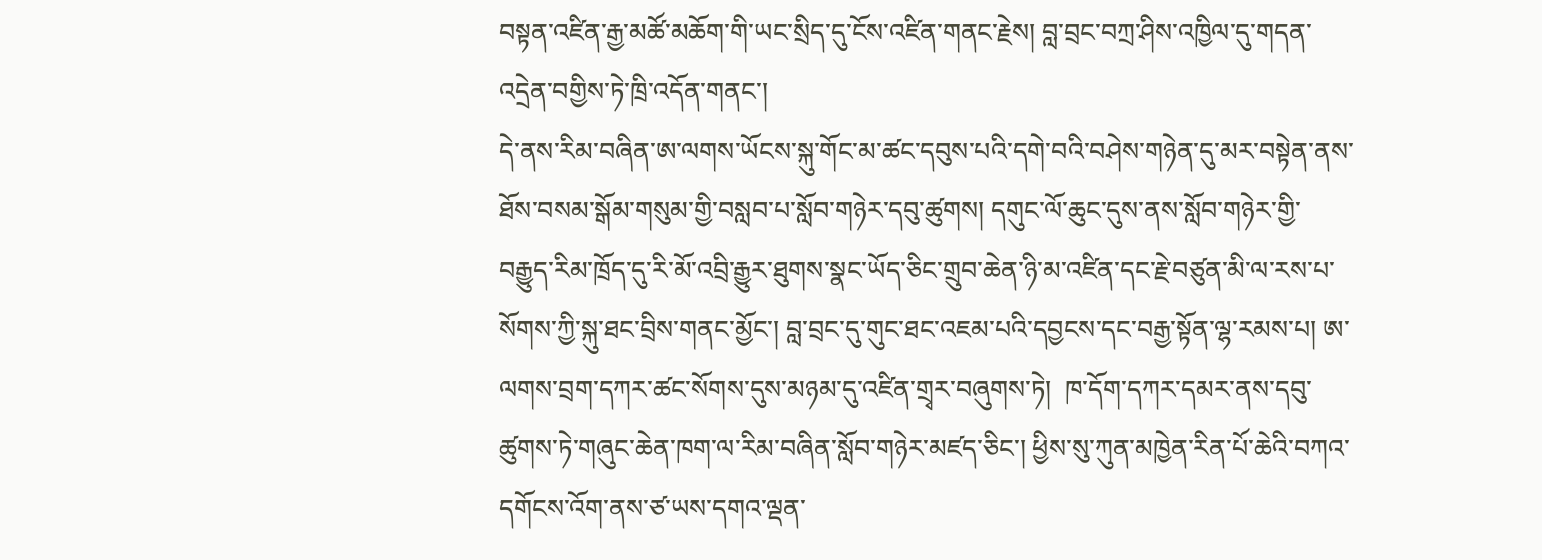བསྟན་འཛིན་རྒྱ་མཚོ་མཆོག་གི་ཡང་སྲིད་དུ་ངོས་འཛིན་གནང་རྗེས། བླ་བྲང་བཀྲ་ཤིས་འཁྱིལ་དུ་གདན་འདྲེན་བགྱིས་ཏེ་ཁྲི་འདོན་གནང་།
དེ་ནས་རིམ་བཞིན་ཨ་ལགས་ཡོངས་སྐུ་གོང་མ་ཚང་དབུས་པའི་དགེ་བའི་བཤེས་གཉེན་དུ་མར་བསྟེན་ནས་ཐོས་བསམ་སྒོམ་གསུམ་གྱི་བསླབ་པ་སློབ་གཉེར་དབུ་ཚུགས། དགུང་ལོ་ཆུང་དུས་ནས་སློབ་གཉེར་གྱི་བརྒྱུད་རིམ་ཁྲོད་དུ་རི་མོ་འབྲི་རྒྱུར་ཐུགས་སྣང་ཡོད་ཅིང་གྲུབ་ཆེན་ཉི་མ་འཛིན་དང་རྗེ་བཙུན་མི་ལ་རས་པ་སོགས་ཀྱི་སྐུ་ཐང་བྲིས་གནང་མྱོང་། བླ་བྲང་དུ་གུང་ཐང་འཇམ་པའི་དབྱངས་དང་བརྒྱ་སྟོན་ལྷ་རམས་པ། ཨ་ལགས་བྲག་དཀར་ཚང་སོགས་དུས་མཉམ་དུ་འཛིན་གྲྭར་བཞུགས་ཏེ།  ཁ་དོག་དཀར་དམར་ནས་དབུ་ཚུགས་ཏེ་གཞུང་ཆེན་ཁག་ལ་རིམ་བཞིན་སློབ་གཉེར་མཛད་ཅིང་། ཕྱིས་སུ་ཀུན་མཁྱེན་རིན་པོ་ཆེའི་བཀའ་དགོངས་འོག་ནས་ཙ་ཡས་དགའ་ལྡན་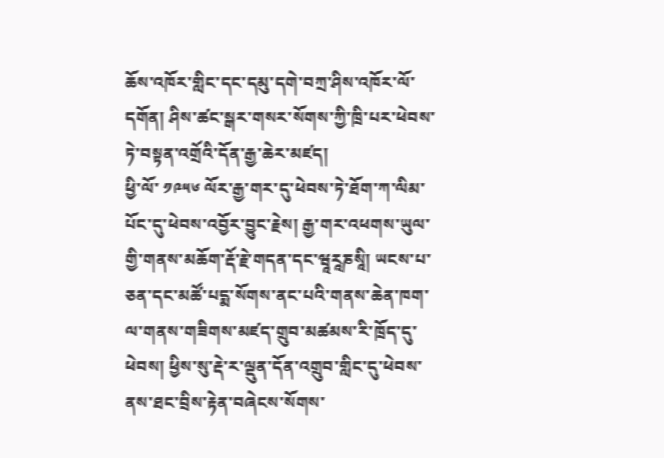ཆོས་འཁོར་གླིང་དང་དམུ་དགེ་བཀྲ་ཤིས་འཁོར་ལོ་དགོན། ཤིས་ཚང་སྒར་གསར་སོགས་ཀྱི་ཁྲི་པར་ཕེབས་ཏེ་བསྟན་འགྲོའི་དོན་རྒྱ་ཆེར་མཛད།
ཕྱི་ལོ་ ༡༩༥༦ ལོར་རྒྱ་གར་དུ་ཕེབས་ཏེ་ཐོག་ཀ་ལིམ་པོང་དུ་ཕེབས་འབྱོར་བྱུང་རྗེས། རྒྱ་གར་འཕགས་ཡུལ་གྱི་གནས་མཆོག་རྡོ་རྗེ་གདན་དང་ཝཱརཱཎསཱི། ཡངས་པ་ཅན་དང་མཚོ་པདྨ་སོགས་ནང་པའི་གནས་ཆེན་ཁག་ལ་གནས་གཟིགས་མཛད་གྲུབ་མཚམས་རི་ཁྲོད་དུ་ཕེབས། ཕྱིས་སུ་རྡེ་ར་ལྡུན་དོན་འགྲུབ་གླིང་དུ་ཕེབས་ནས་ཐང་བྲིས་རྟེན་བཞེངས་སོགས་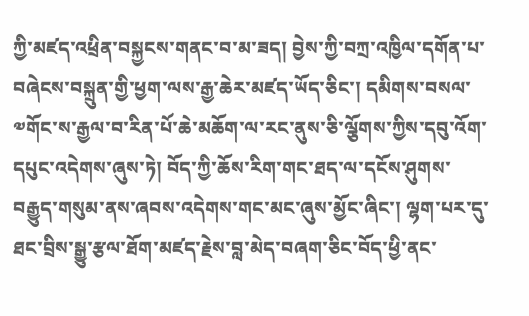ཀྱི་མཛད་འཕྲིན་བསྐྱངས་གནང་བ་མ་ཟད། བྱེས་ཀྱི་བཀྲ་འཁྱིལ་དགོན་པ་བཞེངས་བསྐྲུན་གྱི་ཕྱག་ལས་རྒྱ་ཆེར་མཛད་ཡོད་ཅིང་། དམིགས་བསལ་༧གོང་ས་རྒྱལ་བ་རིན་པོ་ཆེ་མཆོག་ལ་རང་ནུས་ཅི་ལྕོགས་ཀྱིས་དབུ་འོག་དཔུང་འདེགས་ཞུས་ཏེ། བོད་ཀྱི་ཆོས་རིག་གང་ཐད་ལ་དངོས་ཤུགས་བརྒྱུད་གསུམ་ནས་ཞབས་འདེགས་གང་མང་ཞུས་མྱོང་ཞིང་། ལྷག་པར་དུ་ཐང་བྲིས་སྒྱུ་རྩལ་ཐོག་མཛད་རྗེས་བླ་མེད་བཞག་ཅིང་བོད་ཕྱི་ནང་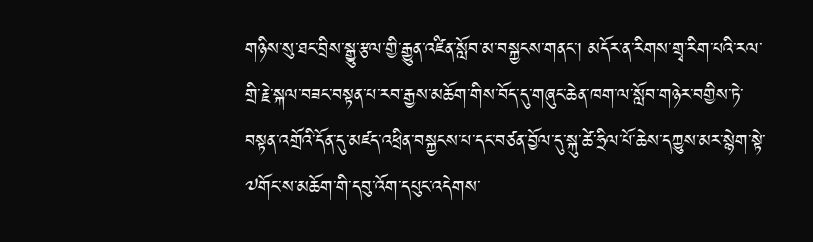གཉིས་སུ་ཐང་བྲིས་སྒྱུ་རྩལ་གྱི་རྒྱུན་འཛིན་སློབ་མ་བསྐྱངས་གནང་། མདོར་ན་རིགས་གྲྭ་རིག་པའི་རལ་གྲི་རྗེ་སྐལ་བཟང་བསྟན་པ་རབ་རྒྱས་མཆོག་གིས་བོད་དུ་གཞུང་ཆེན་ཁག་ལ་སློབ་གཉེར་བགྱིས་ཏེ་བསྟན་འགྲོའི་དོན་དུ་མཛད་འཕྲིན་བསྐྱངས་པ་དང་བཙན་བྱོལ་དུ་སྐུ་ཚེ་ཧྲིལ་པོ་ཆེས་དཀྱུས་མར་སྙེག་སྟེ་༧གོང་ས་མཆོག་གི་དབུ་འོག་དཔུང་འདེགས་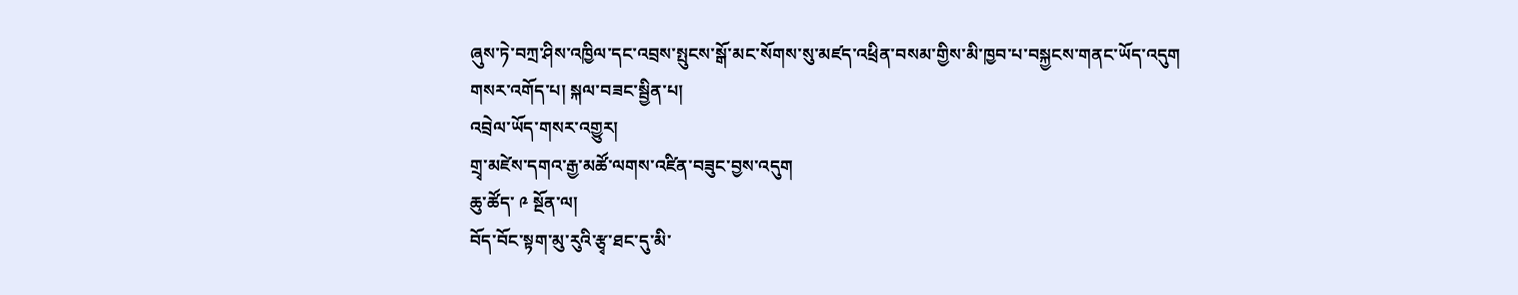ཞུས་ཏེ་བཀྲ་ཤིས་འཁྱིལ་དང་འབྲས་སྤུངས་སྒོ་མང་སོགས་སུ་མཛད་འཕྲིན་བསམ་གྱིས་མི་ཁྱབ་པ་བསྐྱངས་གནང་ཡོད་འདུག
གསར་འགོད་པ། སྐལ་བཟང་སྦྱིན་པ།
འབྲེལ་ཡོད་གསར་འགྱུར།
གྲྭ་མཛེས་དགའ་རྒྱ་མཚོ་ལགས་འཛིན་བཟུང་བྱས་འདུག
ཆུ་ཚོད་ ༩ སྔོན་ལ།
བོད་བོང་སྟག་མུ་རུའི་རྩྭ་ཐང་དུ་མི་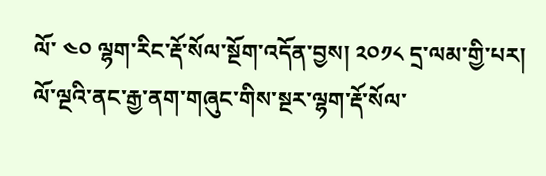ལོ་ ༤༠ ལྷག་རིང་རྡོ་སོལ་སྔོག་འདོན་བྱས། ༢༠༡༨ དྲ་ལམ་གྱི་པར།
ལོ་ལྔའི་ནང་རྒྱ་ནག་གཞུང་གིས་སྔར་ལྷག་རྡོ་སོལ་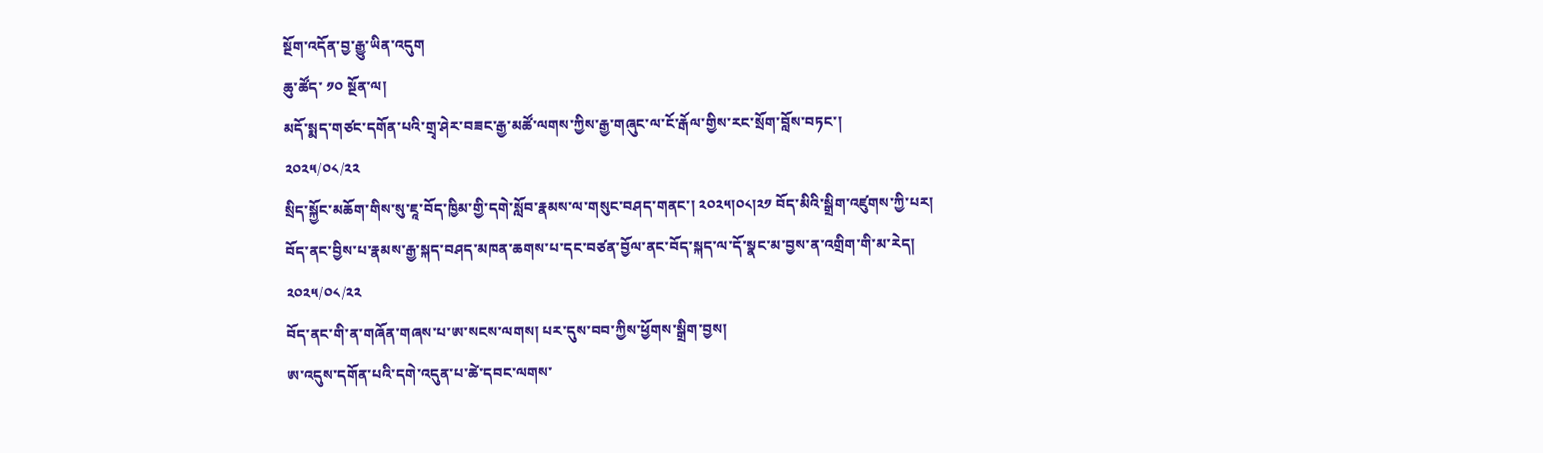སྔོག་འདོན་བྱ་རྒྱུ་ཡིན་འདུག
ཆུ་ཚོད་ ༡༠ སྔོན་ལ།
མདོ་སྨད་གཙང་དགོན་པའི་གྲྭ་ཤེར་བཟང་རྒྱ་མཚོ་ལགས་ཀྱིས་རྒྱ་གཞུང་ལ་ངོ་རྒོལ་གྱིས་རང་སྲོག་བློས་བཏང་།
༢༠༢༥/༠༨/༢༢
སྲིད་སྐྱོང་མཆོག་གིས་སུ་ཇཱ་བོད་ཁྱིམ་གྱི་དགེ་སློབ་རྣམས་ལ་གསུང་བཤད་གནང་། ༢༠༢༥།༠༨།༢༡ བོད་མིའི་སྒྲིག་འཛུགས་ཀྱི་པར།
བོད་ནང་བྱིས་པ་རྣམས་རྒྱ་སྐད་བཤད་མཁན་ཆགས་པ་དང་བཙན་བྱོལ་ནང་བོད་སྐད་ལ་དོ་སྣང་མ་བྱས་ན་འགྲིག་གི་མ་རེད།
༢༠༢༥/༠༨/༢༢
བོད་ནང་གི་ན་གཞོན་གཞས་པ་ཨ་སངས་ལགས། པར་དུས་བབ་ཀྱིས་ཕྱོགས་སྒྲིག་བྱས།
ཨ་འདུས་དགོན་པའི་དགེ་འདུན་པ་ཚེ་དབང་ལགས་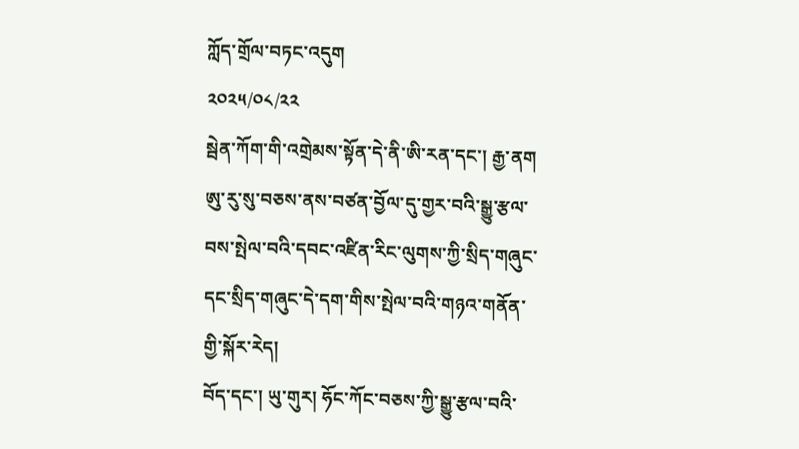ཀློད་གྲོལ་བཏང་འདུག
༢༠༢༥/༠༨/༢༢
སྦེན་ཀོག་གི་འགྲེམས་སྟོན་དེ་ནི་ཨི་རན་དང་། རྒྱ་ནག ཨུ་རུ་སུ་བཅས་ནས་བཙན་བྱོལ་དུ་གྱར་བའི་སྒྱུ་རྩལ་བས་སྤེལ་བའི་དབང་འཛིན་རིང་ལུགས་ཀྱི་སྲིད་གཞུང་དང་སྲིད་གཞུང་དེ་དག་གིས་སྤེལ་བའི་གཉའ་གནོན་གྱི་སྐོར་རེད།
བོད་དང་། ཡུ་གུར། ཧོང་ཀོང་བཅས་ཀྱི་སྒྱུ་རྩལ་བའི་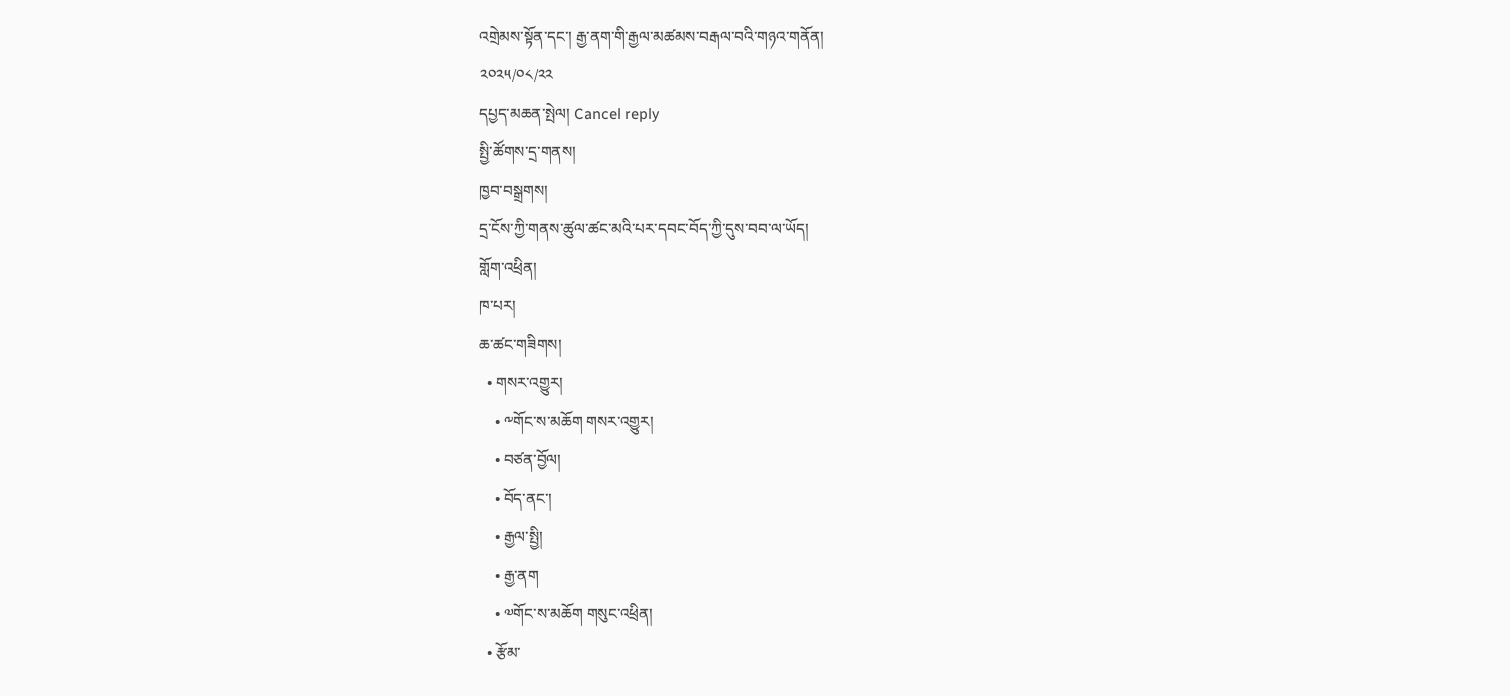འགྲེམས་སྟོན་དང་། རྒྱ་ནག་གི་རྒྱལ་མཚམས་བརྒལ་བའི་གཉའ་གནོན།
༢༠༢༥/༠༨/༢༢
དཔྱད་མཆན་སྤེལ། Cancel reply
སྤྱི་ཚོགས་དྲ་གནས།
ཁྱབ་བསྒྲགས།
དྲ་ངོས་ཀྱི་གནས་ཚུལ་ཚང་མའི་པར་དབང་བོད་ཀྱི་དུས་བབ་ལ་ཡོད།
གློག་འཕྲིན།
ཁ་པར།
ཆ་ཚང་གཟིགས།
  • གསར་འགྱུར།
    • ༸གོང་ས་མཆོག གསར་འགྱུར།
    • བཙན་བྱོལ།
    • བོད་ནང་།
    • རྒྱལ་སྤྱི།
    • རྒྱ་ནག
    • ༧གོང་ས་མཆོག གསུང་འཕྲིན།
  • རྩོམ་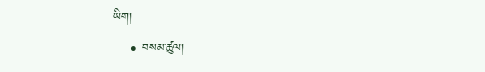ཡིག།
    • བསམ་ཚུལ།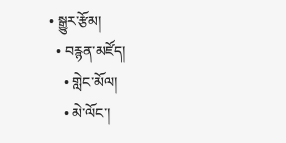• སྒྱུར་རྩོམ།
  • བརྙན་མཛོད།
    • གླེང་མོལ།
    • མེ་ལོང་།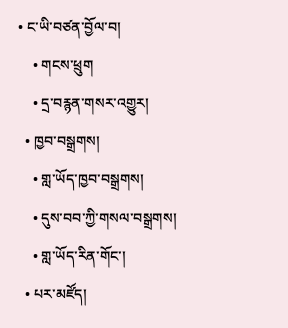• ང་ཡི་བཙན་བྱོལ་བ།
    • གངས་ཕྲུག
    • དྲ་བརྙན་གསར་འགྱུར།
  • ཁྱབ་བསྒྲགས།
    • གླ་ཡོད་ཁྱབ་བསྒྲགས།
    • དུས་བབ་ཀྱི་གསལ་བསྒྲགས།
    • གླ་ཡོད་རིན་གོང་།
  • པར་མཛོད།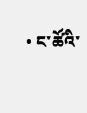• ང་ཚོའི་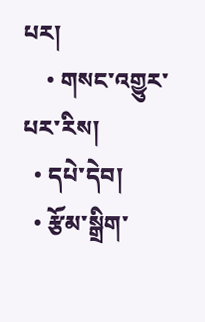པར།
    • གསང་འགྱུར་པར་རིས།
  • དཔེ་དེབ།
  • རྩོམ་སྒྲིག་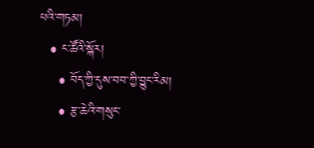པའི་གཏམ།
  • ང་ཚོའི་སྐོར།
    • བོད་ཀྱི་དུས་བབ་ཀྱི་བྱུང་རིམ།
    • རྩ་ཆེའི་གསུང་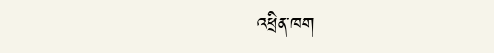འཕྲིན་ཁག